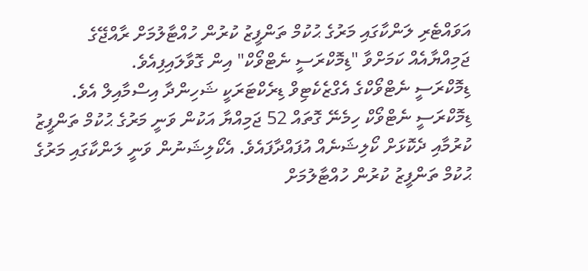އަވައްޓެރި ލަންކާގައި މަރުގެ ޙުކުމް ތަންފީޒު ކުރުން ހުއްޓާލުމަށް ރާއްޖޭގެ ޖަމިއްޔާއެއް ކަމަށްވާ "ޑިމޮކްރަސީ ނެޓްވޯކް" އިން ގޮވާލައިފިއެވެ.
ޑިމޮކްރަސީ ނެޓްވޯކްގެ އެގްޒެކެޓިވް ޑިރެކްޓަރަކީ ޝަހިންދާ އިސްމާއިލް އެވެ.
ޑިމޮކްރަސީ ނެޓްވޯކް ހިމެނޭ ގޮތައް 52 ޖަމިއްޔާ އަކުން ވަނީ މަރުގެ ޙުކުމް ތަންފީޒު ކުރުމާއި ދެކޮޅަށް ކޯލިޝަނެއް އުފައްދާފައެވެ. އެކޯލިޝަނުން ވަނީ ލަންކާގައި މަރުގެ ޙުކުމް ތަންފީޒު ކުރުން ހުއްޓާލުމަށް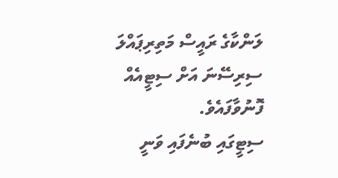ލަންކާގެ ރައީސް މަތިރިޕައްލަ ސިރިސޭނަ އަށް ސިޓީއެއް ފޮނުވާފައެވެ.
ސިޓީގައި ބުނެފައި ވަނީ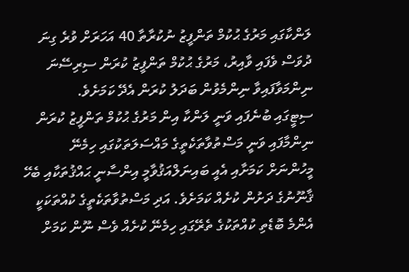ލަންކާގައި މަރުގެ ޙުކުމް ތަންފީޒު ނުކުރާތާ 40 އަހަރަށް ވުރެ ގިނަ ދުވަސް ވެފައި ވާއިރު، މަރުގެ ޙުކުމް ތަންފީޒު ކުރަން ސިރިސޭނަ ނިންމަވާފައިވާ ނިންމެވުން ބަދަލު ކުރަން އެދޭ ކަމަށެވެ.
ސިޓީގައި ބުނެފައި ވަނީ ލަންކާ އިން މަރުގެ ޙުކުމް ތަންފީޒު ކުރަން ނިންމާފައި ވަނީ މަސްތުވާތަކެތީގެ މައްސަލަތަކުގައި ހިމެނޭ މީހުންނަށް ކަމަށާއި އެއީ ބައިނަލްއަޤުވާމީ އިންސާނީ ޙައްޤުތަކާއި ބެހޭ ޤާނޫނުގެ ދަށުން ކުށެއް ކަމަށެވެ. އަދި މަސްތުވާތަކެތީގެ ކުއްތަކަކީ އެންމެ ބޮޑެތި ކުއްތަކުގެ ތެރޭގައި ހިމެނޭ ކުށެއް ވެސް ނޫން ކަމަށް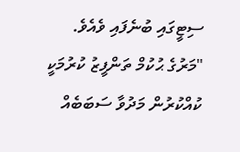ސިޓީގައި ބުނެފައި ވެއެވެ.
"މަރުގެ ޙުކުމް ތަންފީޒު ކުރުމަކީ ކުއްކުރުން މަދުވާ ސަބަބެއް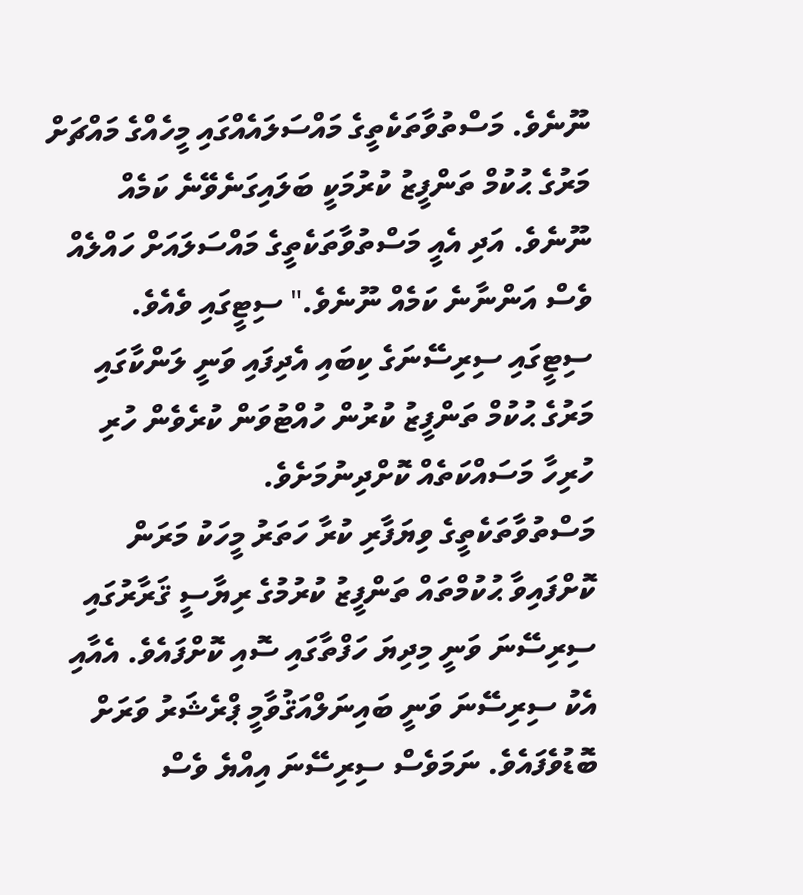ނޫނެވެ. މަސްތުވާތަކެތީގެ މައްސަލައެއްގައި މީހެއްގެ މައްޗަށް މަރުގެ ޙުކުމް ތަންފީޒު ކުރުމަކީ ބަލައިގަނެވޭނެ ކަމެއް ނޫނެވެ. އަދި އެއީ މަސްތުވާތަކެތީގެ މައްސަލައަށް ހައްލެއް ވެސް އަންނާނެ ކަމެއް ނޫނެވެ." ސިޓީގައި ވެއެވެ.
ސިޓީގައި ސިރިސޭނަގެ ކިބައި އެދިފައި ވަނީ ލަންކާގައި މަރުގެ ޙުކުމް ތަންފީޒު ކުރުން ހުއްޓުވަން ކުރެވެން ހުރި ހުރިހާ މަސައްކަތެއް ކޮށްދިނުމަށެވެ.
މަސްތުވާތަކެތީގެ ވިޔަފާރި ކުރާ ހަތަރު މީހަކު މަރަން ކޮށްފައިވާ ޙުކުމްތައް ތަންފީޒު ކުރުމުގެ ރިޔާސީ ޤަރާރުގައި ސިރިސޭނަ ވަނީ މިދިޔަ ހަފްތާގައި ސޮއި ކޮށްފައެވެ. އެއާއި އެކު ސިރިސޭނަ ވަނީ ބައިނަލްއަޤުވާމީ ޕްރެޝަރު ވަރަށް ބޮޑުވެފައެވެ. ނަމަވެސް ސިރިސޭނަ އިއްޔެ ވެސް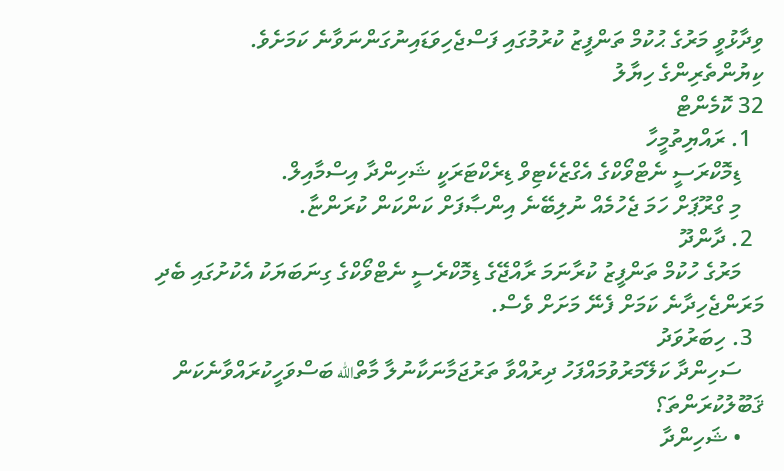ވިދާޅުވީ މަރުގެ ޙުކުމް ތަންފީޒު ކުރުމުގައި ފަސްޖެހިވަޑައިނުގަންނަވާނެ ކަމަށެވެ.
ކިޔުންތެރިންގެ ހިޔާލު
32 ކޮމެންޓް
  1. ރައްޔިތުމީހާ
    ޑިމޮކްރަސީ ނެޓްވޯކްގެ އެގްޒެކެޓިވް ޑިރެކްޓަރަކީ ޝަހިންދާ އިސްމާއިލް.
    މި ގްރޫޕަށް ހަމަ ޖެހުމެއް ނުލިބޭނެ އިންޞާފަށް ކަންކަން ކުރަންޏާ.
  2. ދާންދޫ
    މަރުގެ ހުކުމް ތަންފީޒު ކުރާނަމަ ރާއްޖޭގެ ޑިމޮކްރެސީ ނެޓްވޯކްގެ ގިނަބަޔަކު އެކުށުގައި ބެދި މަރަންޖެހިދާނެ ކަމަށް ފެނޭ މަށަށް ވެސް.
  3. ހިބަރުވަދު
    ސަހިންދާ ކަލޭމަރުވުމައްފަހު ދިރުއްވާ ތަރުޖަމާނަކާނުލާ މާތްالله ބަސްވަހީކުރައްވާނެކަން ޤަބޫލުކުރަންތަ؟
    • ޝަހިންދާ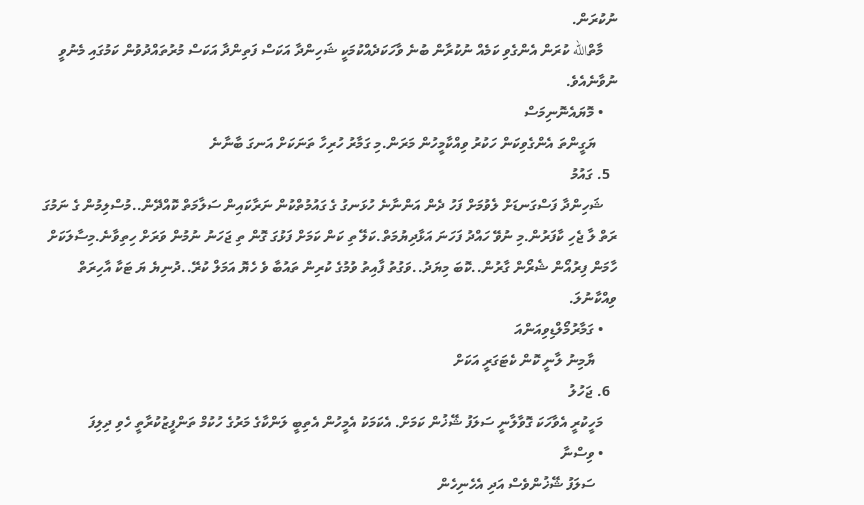ނުކުރަން.
    މާތްالله ކުރަން އެންގެވި ކަމެއް ނުކުރާން ބުނެ ވާހަކަދެއްކުމަކީ ޝަހިންދާ އަކަސް ފަތިންދާ އަކަސް މުރުތައްދުވުން ކަމުގައި މެނުވީ ނުވާނެއެވެ.
    • މޮޔައެނޮނިމަސް
      ޔަގީންތަ އެންގެވިކަން ހަކުރު ވިއްކާމީހުން މަރަން.މި ގަމާރު ހުރިހާ ތަނަކަށް އަނގަ ބާނާނެ
  5. ގައުމު
    ޝަހިންދާ ފަސްގަނޑަށް ލެވުމަށް ފަހު ދެން އަންނާނެ ހުޅަނގު ގެ ގައުމުތްކުން ނަރާކައިން ސަލާމަތް ކޮއްދޭން..މުސްލިމުން ގެ ނަމުގަ ރަތް ލާ ޖެހި ކާފަރުން.މި ނުވޭ ހައްދު ފަހަނަ އަޅާދިޔުމަތް.ކަލޭ ތި ކަން ކަމަށް ފަޅުގަ ގޮން ތި ޖަހަނު ނުމުން ވަރަށް ހިތިވާނެ.މިސާލަކަށް ހާމަން ފިރުއޯން ޝެރޯން ގާރުން..ކޮބަ މިޔަދު..ވަގުތު ފާއިތު ވުމުގެ ކުރިން ތައުބާ ވެ ހެޔޮ އަމަލް ކުރޭ..ދުނިޔެ ޔަ ޓަކާ އާހިރަތް ވިއްކާނުލަ.
    • ގަމާރުމޯލްޑިވިއަންއަ
      ޔާމިނު ލާނީ ކޮން ކެޓަގަރީ އަކަށް
  6. ޖަހުލު
    މަހީކުރީ އެވާހަކަ ގޮވާލާނީ ސަލަފު ޝޭޚުން ކަމަށް. އެކަމަކު އެމީހުން އެތިބީ ލަންކާގެ މަރުގެ ހުކުމް ތަންފީޒުކުރާތީ ހެވި ދިލިފަ
    • ވިސްނާ
      ސަލަފު ޝޭޚުންވެސް އަދި އެހެނިހެން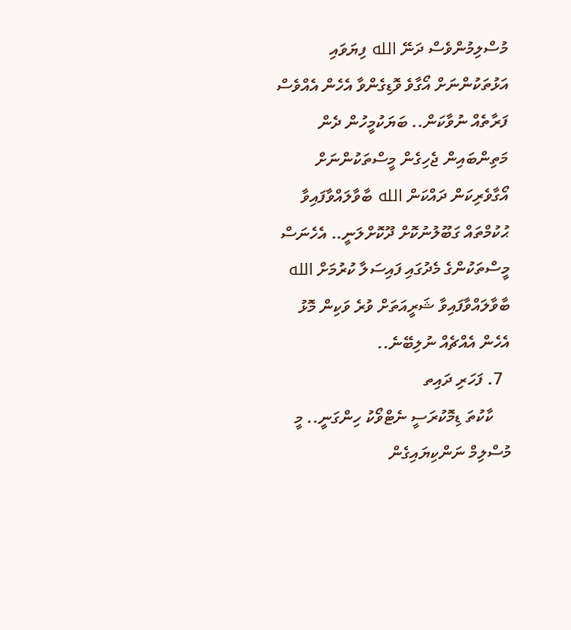މުސްލިމުންވެސް ދަނޭ الله ފިޔަވައި އަޅުތަކުންނަށް އޯގާވެ ވޮޑިގެންވާ އެހެން އެއްވެސް ފަރާތެއް ނުވާކަން.. ބަޔަކުމީހުން ދެން މަތިންބައިން ޖެހިގެން މީސްތަކުންނަށް އޯގާވެރިކަން ދައްކަން الله ބާވާލައްވާފައިވާ ޙުކުމްތައް ގަބޫލުނުކޮށް ދޫކޮށްލަނީ.. އެހެނަސް މީސްތަކުންގެ މެދުގައި ފައިސަލާ ކުރުމަށް الله ބާވާލައްވާފައިވާ ޝަރީއަތަށް ވުރެ ވަކިން މޮޅު އެހެން އެއްޗެއް ނުލިބޭނެ..
  7. ފަހަރި ދައިތ
    ކާކުތަ ޑިމޮކުރަސީ ނެޓްވޯކު ހިންގަނީ.. މީ މުސްލިމް ނަންކިޔައިގެން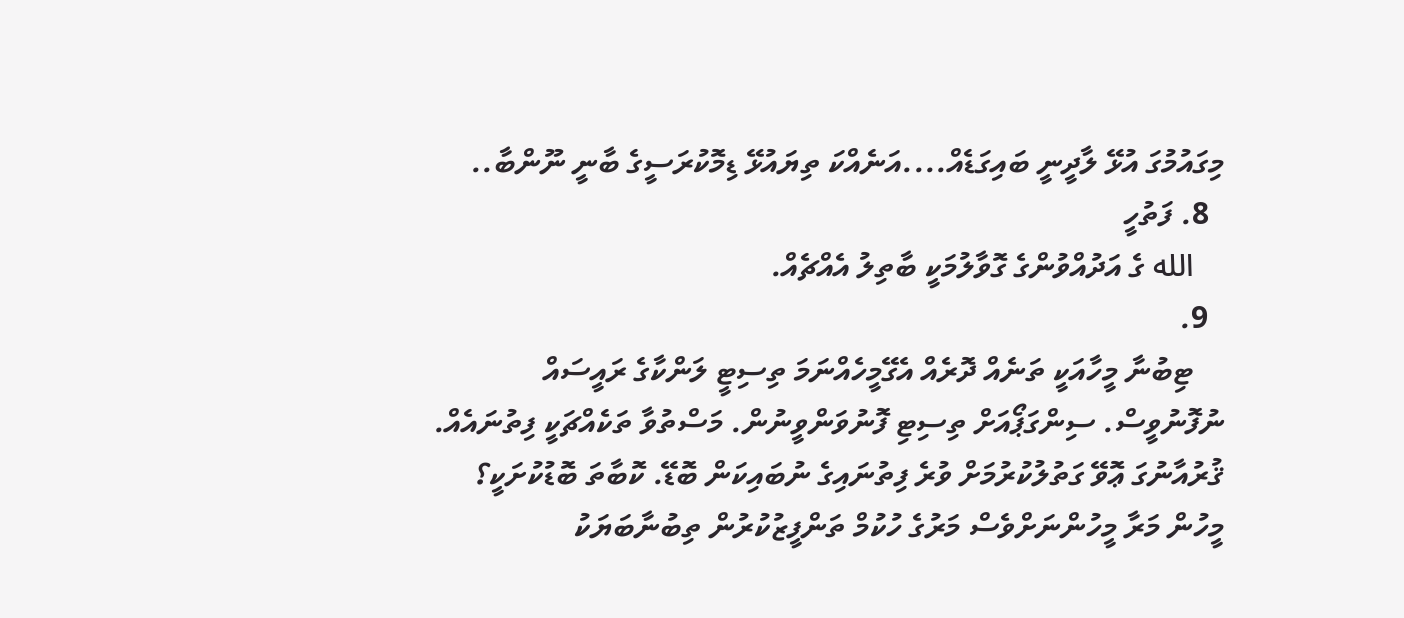މިގައުމުގަ އުޅޭ ލާދީނީ ބައިގަޑެއް....އަނެއްކަ ތިޔައުޅޭ ޑިމޮކުރަސީގެ ބާނީ ނޫންބާ..
  8. ފަތުހީ
    الله ގެ އަދުއްވުންގެ ގޮވާލުމަކީ ބާތިލު އެއްޗެއް.
  9.
    ޓިބުނާ މީހާއަކީ ތަނެއް ދޮރެއް އެގޭމީހެއްނަމަ ތިސިޓީ ލަންކާގެ ރައީސައް ނުފޮނުވީސް. ސިންގަޕޯއަށް ތިސިޓި ފޮނުވަންވީނުން. މަސްތުވާ ތަކެއްޗަކީ ފިތުނައެއް. ޤުރުއާނުގަ ޢޮވޭ ގަތުލުކުރުމަށް ވުރެ ފިތުނައިގެ ނުބައިކަން ބޮޑޭ. ކޮބާތަ ބޮޑުކުށަކީ؟ މީހުން މަރާ މީހުންނަށްވެސް މަރުގެ ހުކުމް ތަންފީޒުކުރުން ތިބުނާބަޔަކު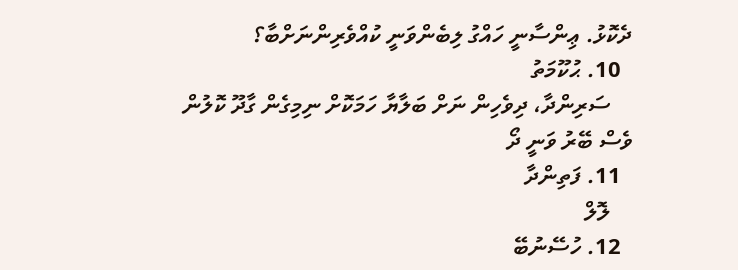ދެކޮޅު. ޢިންސާނީ ހައްގު ލިބެންވަނީ ކުއްވެރިންނަށްބާ؟
  10. ޙުކޫމަތު
    ސަރިންދާ، ދިވެހިން ނަށް ބަލާޔާ ހަމަކޮށް ނިމިގެން ގާދޫ ކޮލުން ވެސް ބޭރު ވަނީ ދޯ
  11. ފަތިންދާ
    ލޮލް
  12. ހުސޭނުބޭ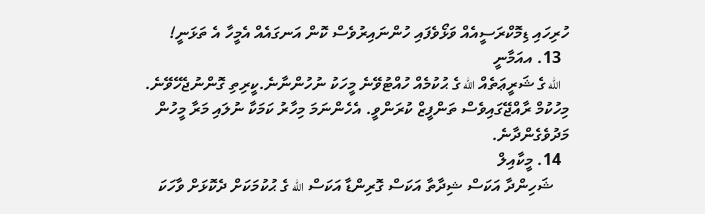ހުރިހައި ޑިމޮކްރަސީއެއް ވަޅޯވެފައި ހުންނައިރުވެސް ކޮން އަނގައެއް އެމީހާ އެ ތަޅަނީ!
  13. އއަމާނީ
    الله ގެ ޝަރީޢަތެއް الله ގެ ޙުކުމެއް ހުއްޓުވޭނެ މީހަކު ނުހުންނާނެ.ކީރިތި ގޮންނުޖެހޭވޭނެ. މިހުކުމް ރާއްޖޭގައިވެސް ތަންފީޒް ކުރަންވީ. އެހެންނަމަ މިހާރު ކަމަކާ ނުލައި މަރާ މީހުން މަދުވެގެންދާނެ.
  14. މީކާއިލް
    ޝަހިންދާ އަކަސް ޝިދާތާ އަކަސް ގޮރިންޑާ އަކަސް الله ގެ ޙުކުމަކަށް ދެކޮޅަށް ވާހަކަ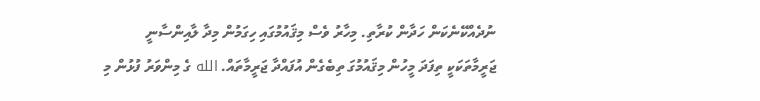ނުދެއްކޭނެކަން ހަދާން ކުރާތި. މިހާރު ވެސް މިޤައުމުގައި ހިގަމުން މިދާ ލާއިންސާނީ ޖަރީމާތަކަކީ ތިފަދަ މީހުން މިޤައުމުގަ ތިބެގެން އުފައްދާ ޖަރީމާތައް. الله ގެ މިންވަރު ފުޅުން މި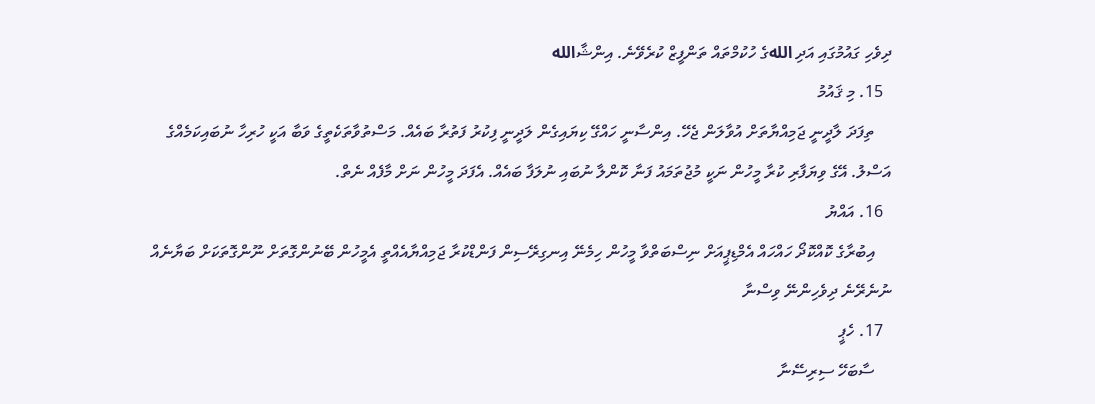ދިވެހި ގައުމުގައި އަދި اللهގެ ހުކުމްތައް ތަންފީޒް ކުރެވޭނެ. އިންޝާالله
  15. މި ޤައުމު
    ތިފަދަ ލާދީނީ ޖަމިއްޔާތަށް އުވާލަން ޖެހޭ. އިންސާނީ ހައްގޭ ކިޔައިގެން ލަދީނީ ފިކުރު ފަތުރާ ބައެއް. މަސްތުވާތަކެތީގެ ވަބާ އަކީ ހުރިހާ ނުބައިކަމެއްގެ އަސްލު. އޭގެ ވިޔަފާރި ކުރާ މީހުން ނަކީ މުޖުތަމައު ފަނާ ކޮންލާ ނުބައި ނުލަފާ ބައެއް. އެފަދަ މީހުން ނަށް މާފެއް ނެތް.
  16. އައްޔު
    އިބުރާގެ ކޮއްކޮދޯ ހައްހައް އެމްޑިޕީއަށް ނިސްބަތްވާ މީހުން ހިމެނޭ އިނގިރޭސިން ފަންޑްކުރާ ޖަމިއްޔާއެއްތީ އެމީހުން ބޭނުންގޮތަށް ނޫންގޮތަކަށް ބަޔާނެއް ނުނެރޭނެ ދިވެހިންނޭ ވިސްނާ
  17. ހެޕީ
    ސާބަހޭ ސިރިސޭނާ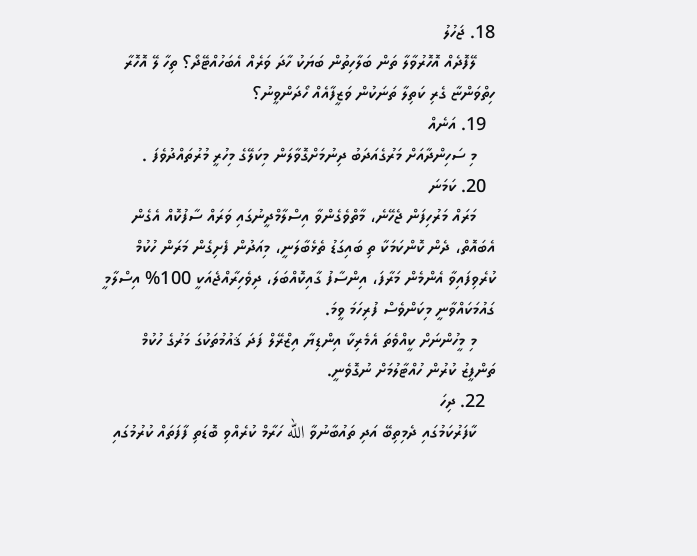18. ޖަހުލު
    ލޭފޮދެއް އޮހޮރުވާލާ ތަން ބަލާހިތުން ބަޔަކު ހާދަ ވަރެއް އެބަހުއްޓޭދޯ؟ ތިހާ ލޭ އޮހޮރާ ހިތްވަންޏާ ގެރި ކަތިލާ ތަނަކުން ވަޒީފާއެއް ހޯދަންވީނު؟
  19. އަނެއް
    މި ސަހިންދާއަށް މަރުގެއަދަބު ދިނުމަށްގޮވާލަން މިކަލޭގެ މިހުރީ މުރުތައްދުވެފަ .
  20. ކަމަނަ
    މަރައް މަރުހިފަން ޖެހޭނެ، މާތްވެގެންވާ އިސްލާމްދީނުގައި ވަރައް ސާފުކޮއް އެގެން އެބައޮތް، ދެން ކޮންކަމަކާ ތި ބައިގަޑު ތެޅެބާލަނީ، މިއަދުން ފެށިގެން މަރަން ހުކުމް ކުރެވިފައިވާ އެންމެން މަރާފަ، އިންސާފު ގާއިކޮއްބަލަ، ދިވެހިރާއްޖެއަކީ 100% އިސްލާމީ ގައުމަކައްވާނީ މިކަންވެސް ފުރިހަމަ ވީމަ.
    މި މީހުންނަށް ކީއްވެތަ އެމެރިކާ އިންޑިޔާ އިޒްރޭލް ފަދަ ޤައުމުތަކުގަ މަރުގެ ހުކުމް ތަންފީޒު ކުރުން ހުއްޓާލުމަށް ނުގޮވެނީ.
  22. ދިހަ
    ކާފަރުކަމުގައި ދެމިތިބޭ އަދި ތައުބާނުވާ الله ހަރާމް ކުރެއްވި ބޮޑަތި ފާފަތައް ކުރުމުގައި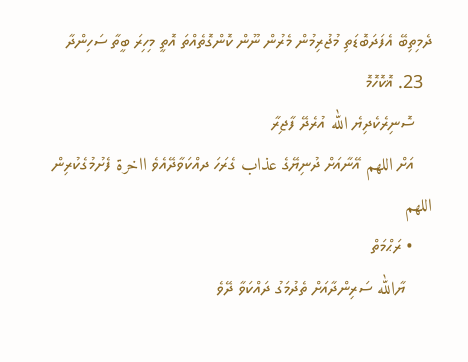ދެމިތިބޭ އެފަދަބޮޑަތި މުޖުރިމުން މެރުން ނޫން ކޮންގޮތެއްތަ އޮތީ މިހިރަ ބީތާ ސަހިންދާ
  23. ޣޮކޮހޮމޮ
    ސޮނިރެކެދިޔެ الله އުރެދޭ ފާޖިރާ
    އަށް اللهم އޭނާއަށް ދުނިޔޭގެ عذاب ގެރަހަ ދއްކަވާދޭއެވެ ااخرة ފެށުމުގެކުރިން اللهم
    • ރަޙްމަތް
      ޔާالله ސަރިންދާއަށް ތެދުމަގު ދައްކަވާ ދޭވެ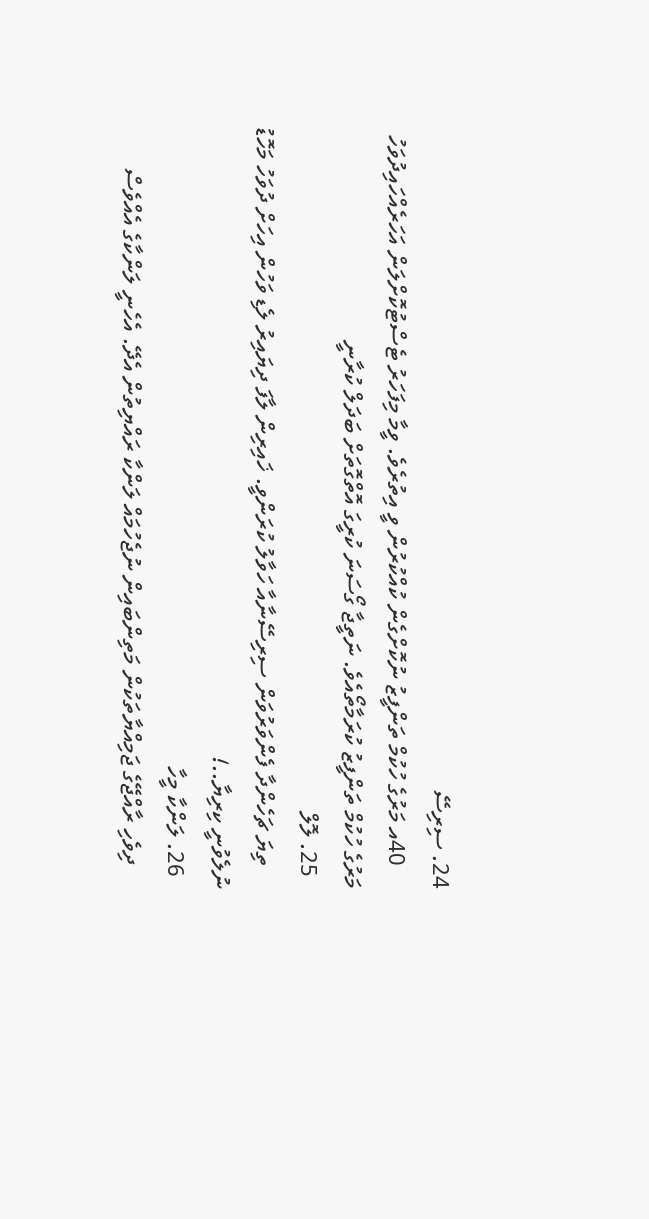24. ސިރިސޭ
    40އ މަރުގެ ހުކުމް ތަންފީޒު ނުކޮށްގެން ކުއްކުރުން ވީ އިތުރެވެ. ވީމާ މިފަހަރު ޓެސްޓުކޮށްލަން އަހަރެއްހައިދުވަހު މަރުގެ ހުކުމް ތަންފީޒު ކުރަމާތޯއެވެ. ނަތީޖާ ގޯސަނަ ކުރީގަ އޮތްގޮތަށް ބަދަލް ކުރާނީ
  25. ލޮލް
    ތިޔަ ޗަހެންދާ ފެންވަރުވަން ސިރިސޭނާއާ ހަވާލު ކުރަންވީ. ޚައިރިން ލާފަ ދިޔައިރު ލެޑި ވަހުން އިހަށް ދުވަހު މަހޮޑު ނުލެވުނީ ކިރިޔާ..!
  26. ލަންކާ މީހާ
    ދިވެހި ރާއްޖޭގެ ޖަމިއްޔާތަކުން މަތިންބައިން ނުޖެހުމައް ލަންކާ ރައްޔިތުން އެދޭ. އެހެނީ ލަންކާގެ އެއްވެސް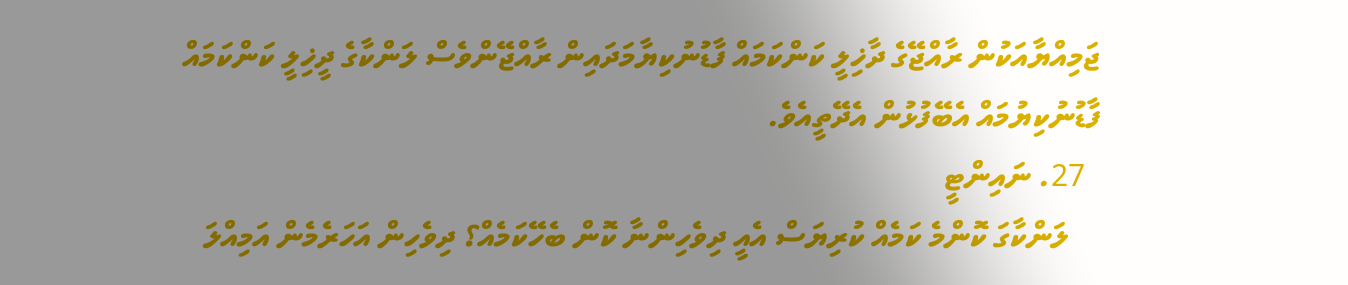ޖަމިއްޔާއަކުން ރާއްޖޭގެ ދާޚިލީ ކަންކަމައް ފާޑުނުކިޔާމަދައިން ރާއްޖޭންވެސް ލަންކާގެ ދީޚިލީ ކަންކަމައް ފާޑުނުކިޔުމައް އެބޭފުޅުން އެދޭތީއެވެ.
  27. ނައިންޓީ
    ލަންކާގަ ކޮންމެ ކަމެއް ކުރިޔަސް އެއީ ދިވެހިންނާ ކޮން ބެހޭކަމެއް؟ ދިވެހިން އަހަރެމެން އަމިއްލަ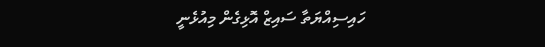ހައިސިއްޔަތާ ސައިޒް އޮޅިގެން މިއުޅެނީ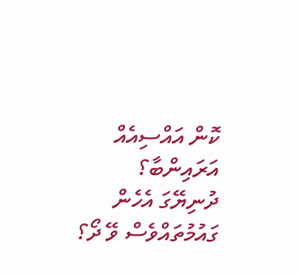ކޮން އައްސިއެއް އަރައިންބާ؟ ދުނިޔޭގަ އެހެން ގައުމުތައްވެސް ވޭ ދޯ؟